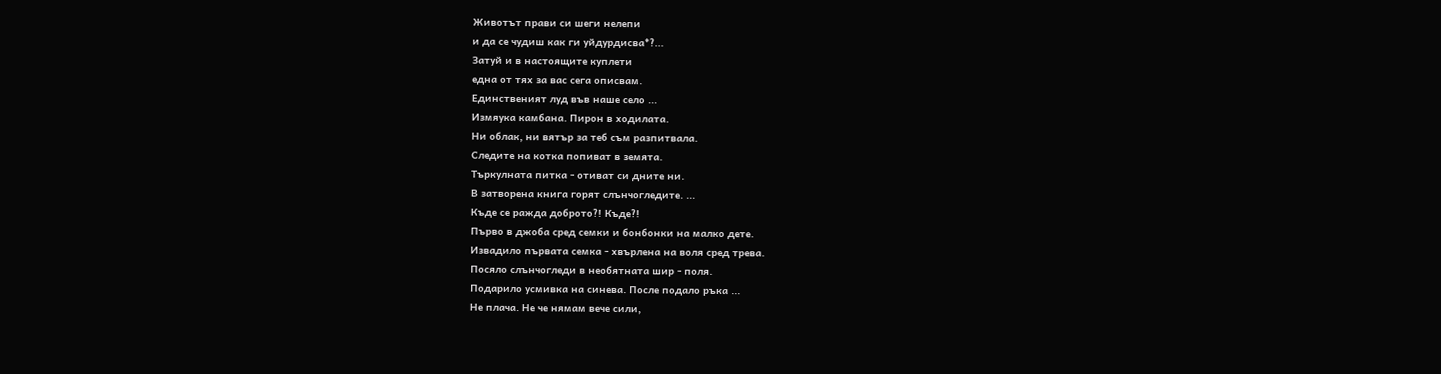Животът прави си шеги нелепи
и да се чудиш как ги уйдурдисва*?...
Затуй и в настоящите куплети
една от тях за вас сега описвам.
Единственият луд във наше село ...
Измяука камбана. Пирон в ходилата.
Ни облак, ни вятър за теб съм разпитвала.
Следите на котка попиват в земята.
Търкулната питка - отиват си дните ни.
В затворена книга горят слънчогледите. ...
Къде се ражда доброто?! Къде?!
Първо в джоба сред семки и бонбонки на малко дете.
Извадило първата семка - хвърлена на воля сред трева.
Посяло слънчогледи в необятната шир - поля.
Подарило усмивка на синева. После подало ръка ...
Не плача. Не че нямам вече сили,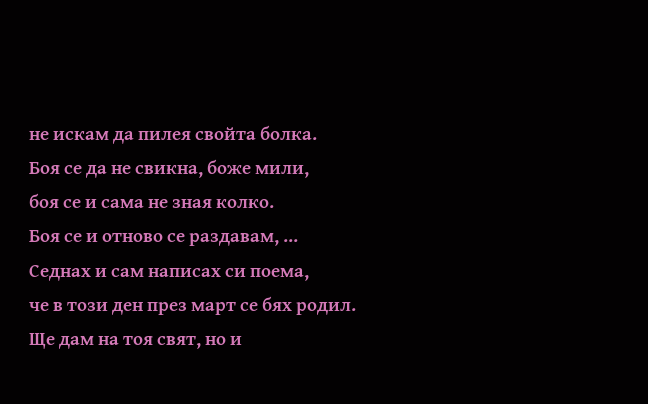не искам да пилея свойта болка.
Боя се да не свикна, боже мили,
боя се и сама не зная колко.
Боя се и отново се раздавам, ...
Седнах и сам написах си поема,
че в този ден през март се бях родил.
Ще дам на тоя свят, но и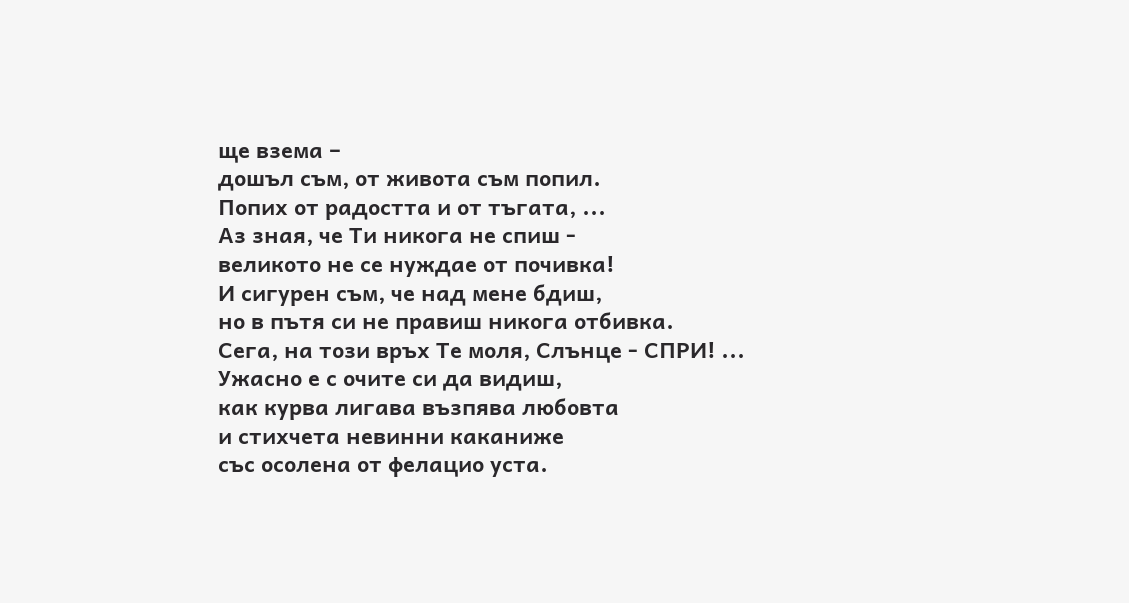ще взема –
дошъл съм, от живота съм попил.
Попих от радостта и от тъгата, ...
Аз зная, че Ти никога не спиш -
великото не се нуждае от почивка!
И сигурен съм, че над мене бдиш,
но в пътя си не правиш никога отбивка.
Сега, на този връх Те моля, Слънце - СПРИ! ...
Ужасно е с очите си да видиш,
как курва лигава възпява любовта
и стихчета невинни каканиже
със осолена от фелацио уста.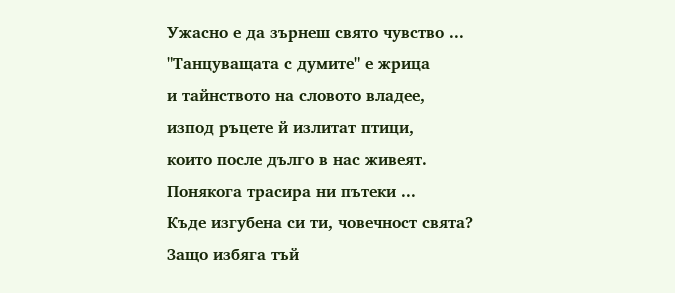Ужасно е да зърнеш свято чувство ...
"Танцуващата с думите" е жрица
и тайнството на словото владее,
изпод ръцете й излитат птици,
които после дълго в нас живеят.
Понякога трасира ни пътеки ...
Къде изгубена си ти, човечност свята?
Защо избяга тъй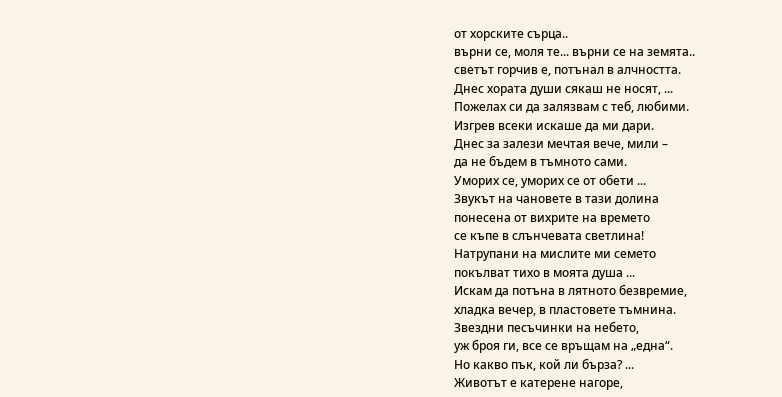от хорските сърца..
върни се, моля те... върни се на земята..
светът горчив е, потънал в алчността.
Днес хората души сякаш не носят, ...
Пожелах си да залязвам с теб, любими.
Изгрев всеки искаше да ми дари.
Днес за залези мечтая вече, мили –
да не бъдем в тъмното сами.
Уморих се, уморих се от обети ...
Звукът на чановете в тази долина
понесена от вихрите на времето
се къпе в слънчевата светлина!
Натрупани на мислите ми семето
покълват тихо в моята душа ...
Искам да потъна в лятното безвремие,
хладка вечер, в пластовете тъмнина.
Звездни песъчинки на небето,
уж броя ги, все се връщам на „една“.
Но какво пък, кой ли бърза? ...
Животът е катерене нагоре,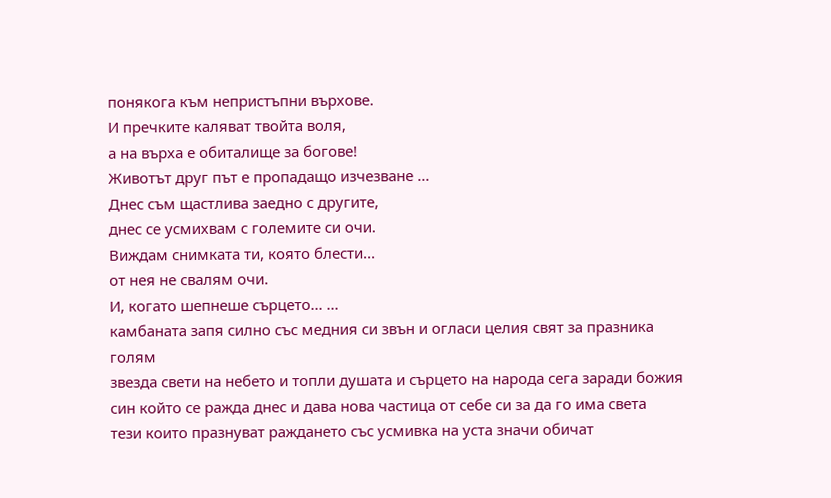понякога към непристъпни върхове.
И пречките каляват твойта воля,
а на върха е обиталище за богове!
Животът друг път е пропадащо изчезване ...
Днес съм щастлива заедно с другите,
днес се усмихвам с големите си очи.
Виждам снимката ти, която блести...
от нея не свалям очи.
И, когато шепнеше сърцето... ...
камбаната запя силно със медния си звън и огласи целия свят за празника голям
звезда свети на небето и топли душата и сърцето на народа сега заради божия син който се ражда днес и дава нова частица от себе си за да го има света
тези които празнуват раждането със усмивка на уста значи обичат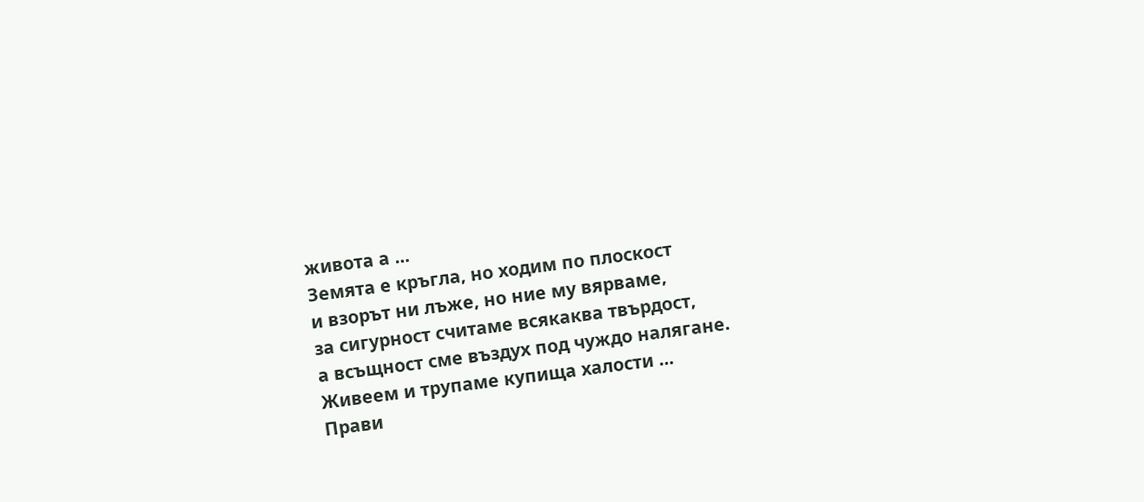живота а ...
Земята е кръгла, но ходим по плоскост
и взорът ни лъже, но ние му вярваме,
за сигурност считаме всякаква твърдост,
а всъщност сме въздух под чуждо налягане.
Живеем и трупаме купища халости ...
Прави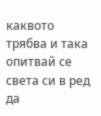каквото трябва и така
опитвай се света си в ред да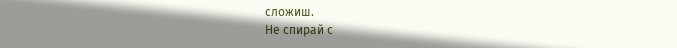сложиш.
Не спирай с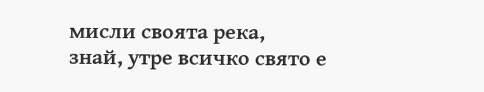мисли своята река,
знай, утре всичко свято е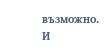възможно.
И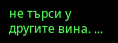не търси у другите вина. ...